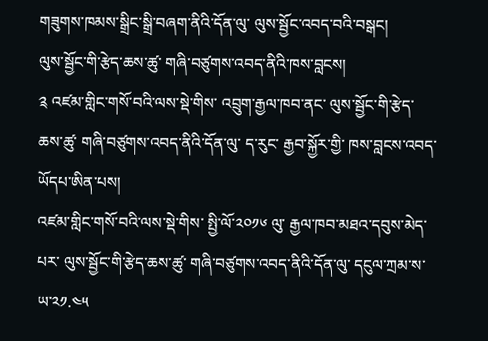གཟུགས་ཁམས་སྒྲིང་སྒྲི་བཞག་ནིའི་དོན་ལུ་ ལུས་སྦྱོང་འབད་བའི་བསྒང།
ལུས་སྦྱོང་གི་རྩེད་ཆས་ཚུ་ གཞི་བཙུགས་འབད་ནིའི་ཁས་བླངས།
༉ འཛམ་གླིང་གསོ་བའི་ལས་སྡེ་གིས་ འབྲུག་རྒྱལ་ཁབ་ནང་ ལུས་སྦྱོང་གི་རྩེད་ཆས་ཚུ་ གཞི་བཙུགས་འབད་ནིའི་དོན་ལུ་ ད་རུང་ རྒྱབ་སྐྱོར་གྱི་ ཁས་བླངས་འབད་ཡོདཔ་ཨིན་པས།
འཛམ་གླིང་གསོ་བའི་ལས་སྡེ་གིས་ སྤྱི་ལོ་༢༠༡༦ ལུ་ རྒྱལ་ཁབ་མཐའ་དབུས་མེད་པར་ ལུས་སྦྱོང་གི་རྩེད་ཆས་ཚུ་ གཞི་བཙུགས་འབད་ནིའི་དོན་ལུ་ དངུལ་ཀྲམ་ས་ཡ་༢༡.༤༥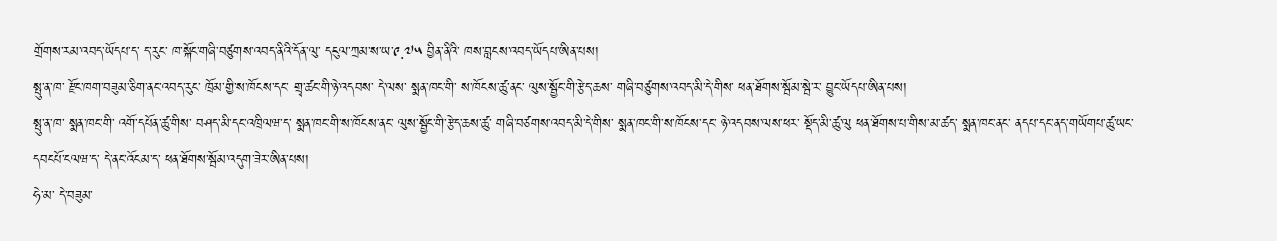གྲོགས་རམ་འབད་ཡོདཔ་ད་ ད་རུང་ ཁ་སྐོང་གཞི་བཙུགས་འབད་ནིའི་དོན་ལུ་ དངུལ་ཀྲམ་ས་ཡ་༩.༧༥ བྱིན་ནིའི་ ཁས་བླངས་འབད་ཡོདཔ་ཨིན་པས།
སྤུ་ན་ཁ་ རྫོང་ཁག་བཟུམ་ཅིག་ནང་འབད་རུང་ ཁྲོམ་གྱི་ས་ཁོངས་དང་ གྲྭ་ཚང་གི་ཉེ་འདབས་ དེ་ལས་ སྨན་ཁང་གི་ ས་ཁོངས་ཚུ་ནང་ ལུས་སྦྱོང་གི་རྩེད་ཆས་ གཞི་བཙུགས་འབད་མི་དེ་གིས་ ཕན་ཐོགས་སྦོམ་སྦེ་ར་ བྱུང་ཡོདཔ་ཨིན་པས།
སྤུ་ན་ཁ་ སྨན་ཁང་གི་ འགོ་དཔོན་ཚུ་གིས་ བཤད་མི་དང་འཁྲིལཝ་ད་ སྨན་ཁང་གི་ས་ཁོངས་ནང་ ལུས་སྦྱོང་གི་རྩེད་ཆས་ཚུ་ གཞི་བཙགས་འབད་མི་དེ་གིས་ སྨན་ཁང་གི་ས་ཁོངས་དང་ ཉེ་འདབས་ལས་ཕར་ སྡོད་མི་ཚུ་ལུ ཕན་ཐོགས་པ་གིས་མ་ཚད་ སྨན་ཁང་ནང་ ནདཔ་དང་ནད་གཡོགཔ་ཚུ་ཡང་ དབངཔོ་ངལཝ་ད་ དེ་ནང་འོངམ་ད་ ཕན་ཐོགས་སྦོམ་འདུག་ཟེར་ཨིན་པས།
ཧེ་མ་ དེ་བཟུམ་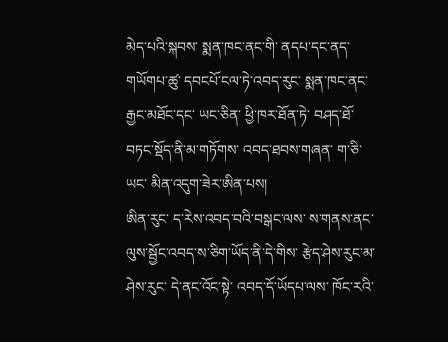མེད་པའི་སྐབས་ སྨན་ཁང་ནང་གི་ ནདཔ་དང་ནད་གཡོགཔ་ཚུ་ དབངཔོ་ངལ་ཏེ་འབད་རུང་ སྨན་ཁང་ནང་ རྒྱང་མཐོང་དང་ ཡང་ཅིན་ ཕྱི་ཁར་ཐོན་ཏེ་ བཤད་ཐོ་བཏང་སྡོད་ནི་མ་གཏོགས་ འབད་ཐབས་གཞན་ ག་ཅི་ཡང་ མིན་འདུག་ཟེར་ཨིན་པས།
ཨིན་རུང་ ད་རེས་འབད་བའི་བསྒང་ལས་ ས་གནས་ནང་ ལུས་སྦྱོང་འབད་ས་ཅིག་ཡོད་ནི་དེ་གིས་ རྩེད་ཤེས་རུང་མ་ཤེས་རུང་ དེ་ནང་འོང་སྟེ་ འབད་དོ་ཡོདཔ་ལས་ ཁོང་རའི་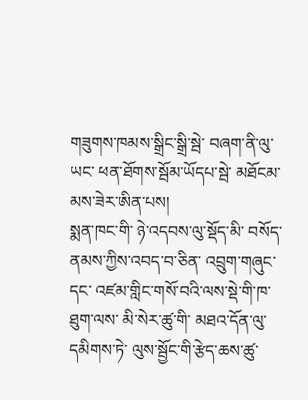གཟུགས་ཁམས་སྒྲིང་སྒྲི་སྦེ་ བཞག་ནི་ལུ་ཡང་ ཕན་ཐོགས་སྦོམ་ཡོདཔ་སྦེ་ མཐོངམ་མས་ཟེར་ཨིན་པས།
སྨན་ཁང་གི་ ཉེ་འདབས་ལུ་སྡོད་མི་ བསོད་ནམས་ཀྱིས་འབད་བ་ཅིན་ འབྲུག་གཞུང་དང་ འཛམ་གླིང་གསོ་བའི་ལས་སྡེ་གི་ཁ་ཐུག་ལས་ མི་སེར་ཚུ་གི་ མཐའ་དོན་ལུ་དམིགས་ཏེ་ ལུས་སྦྱོང་གི་རྩེད་ཆས་ཚུ་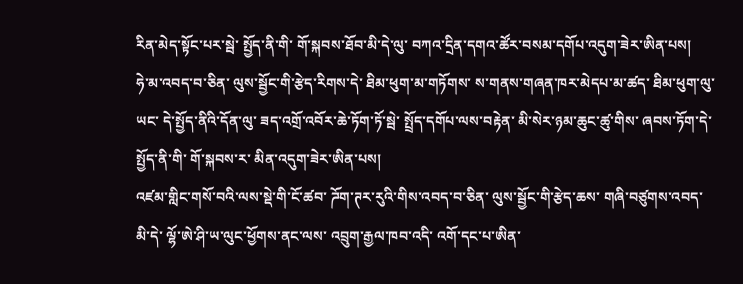རིན་མེད་སྟོང་པར་སྦེ་ སྤྱོད་ནི་གི་ གོ་སྐབས་ཐོབ་མི་དེ་ལུ་ བཀའ་དྲིན་དགའ་ཚོར་བསམ་དགོཔ་འདུག་ཟེར་ཨིན་པས།
ཧེ་མ་འབད་བ་ཅིན་ ལུས་སྦྱོང་གི་རྩེད་རིགས་དེ་ ཐིམ་ཕུག་མ་གཏོགས་ ས་གནས་གཞན་ཁར་མེདཔ་མ་ཚད་ ཐིམ་ཕུག་ལུ་ཡང་ དེ་སྤྱོད་ནིའི་དོན་ལུ་ ཟད་འགྲོ་འབོར་ཆེ་ཏོག་ཏོ་སྦེ་ སྤྲོད་དགོཔ་ལས་བརྟེན་ མི་སེར་ཉམ་ཆུང་ཚུ་གིས་ ཞབས་ཏོག་དེ་ སྤྱོད་ནི་གི་ གོ་སྐབས་ར་ མིན་འདུག་ཟེར་ཨིན་པས།
འཛམ་གླིང་གསོ་བའི་ལས་སྡེ་གི་ངོ་ཚབ་ ཌོག་ཊར་རུའི་གིས་འབད་བ་ཅིན་ ལུས་སྦྱོང་གི་རྩེད་ཆས་ གཞི་བཙུགས་འབད་མི་དེ་ ལྷོ་ཨེ་ཤི་ཡ་ལུང་ཕྱོགས་ནང་ལས་ འབྲུག་རྒྱལ་ཁབ་འདི་ འགོ་དང་པ་ཨིན་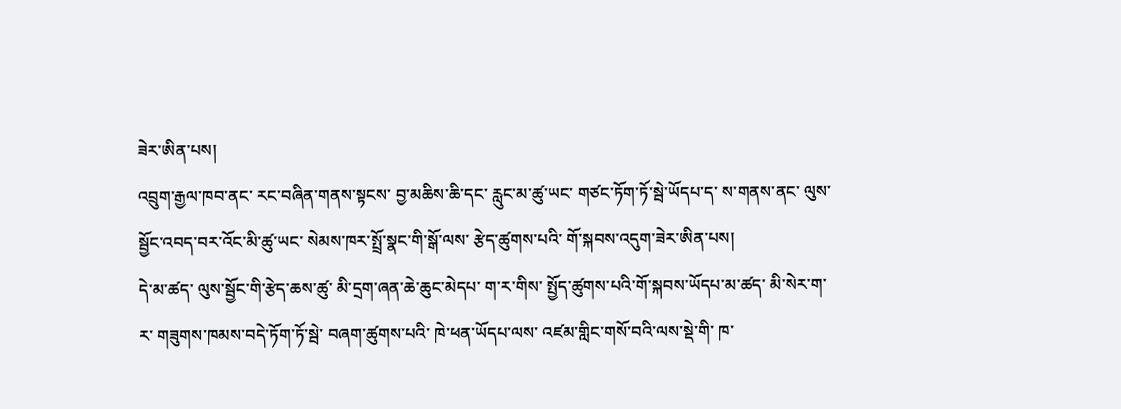ཟེར་ཨིན་པས།
འབྲུག་རྒྱལ་ཁབ་ནང་ རང་བཞིན་གནས་སྟངས་ བྱ་མཆིས་ཆི་དང་ རླུང་མ་ཚུ་ཡང་ གཙང་ཏོག་ཏོ་སྦེ་ཡོདཔ་ད་ ས་གནས་ནང་ ལུས་སྦྱོང་འབད་བར་འོང་མི་ཚུ་ཡང་ སེམས་ཁར་སྤྲོ་སྣང་གི་སྒོ་ལས་ རྩེད་ཚུགས་པའི་ གོ་སྐབས་འདུག་ཟེར་ཨིན་པས།
དེ་མ་ཚད་ ལུས་སྦྱོང་གི་རྩེད་ཆས་ཚུ་ མི་དྲག་ཞན་ཆེ་ཆུང་མེདཔ་ ག་ར་གིས་ སྤྱོད་ཚུགས་པའི་གོ་སྐབས་ཡོདཔ་མ་ཚད་ མི་སེར་ག་ར་ གཟུགས་ཁམས་བདེ་ཏོག་ཏོ་སྦེ་ བཞག་ཚུགས་པའི་ ཁེ་ཕན་ཡོདཔ་ལས་ འཛམ་གླིང་གསོ་བའི་ལས་སྡེ་གི་ ཁ་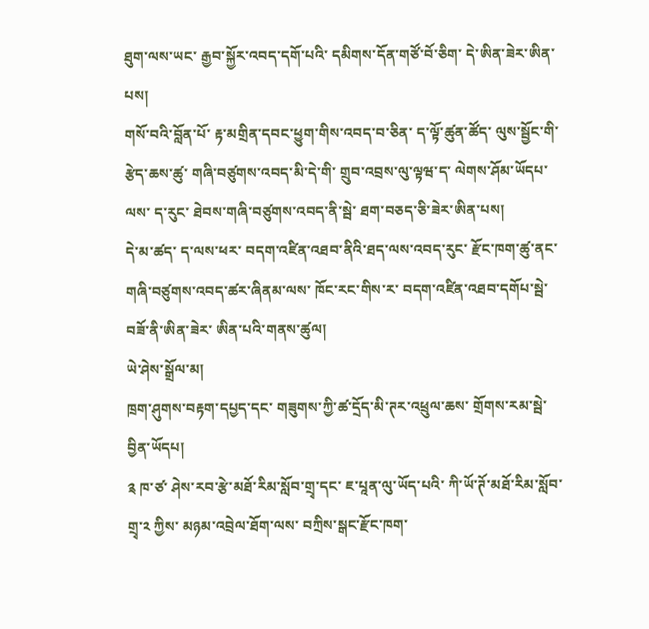ཐུག་ལས་ཡང་ རྒྱབ་སྐྱོར་འབད་དགོ་པའི་ དམིགས་དོན་གཙོ་བོ་ཅིག་ དེ་ཨིན་ཟེར་ཨིན་པས།
གསོ་བའི་བློན་པོ་ རྟ་མགྲིན་དབང་ཕྱུག་གིས་འབད་བ་ཅིན་ ད་ལྟོ་ཚུན་ཚོད་ ལུས་སྦྱོང་གི་རྩེད་ཆས་ཚུ་ གཞི་བཙུགས་འབད་མི་དེ་གི་ གྲུབ་འབྲས་ལུ་ལྟཝ་ད་ ལེགས་ཤོམ་ཡོདཔ་ལས་ ད་རུང་ ཐེབས་གཞི་བཙུགས་འབད་ནི་སྦེ་ ཐག་བཅད་ཅི་ཟེར་ཨིན་པས།
དེ་མ་ཚད་ ད་ལས་ཕར་ བདག་འཛིན་འཐབ་ནིའི་ཐད་ལས་འབད་རུང་ རྫོང་ཁག་ཚུ་ནང་ གཞི་བཙུགས་འབད་ཚར་ཞིནམ་ལས་ ཁོང་རང་གིས་ར་ བདག་འཛིན་འཐབ་དགོཔ་སྦེ་ བཟོ་ནི་ཨིན་ཟེར་ ཨིན་པའི་གནས་ཚུལ།
ཡེ་ཤེས་སྒྲོལ་མ།
ཁྲག་ཤུགས་བརྟག་དཔྱད་དང་ གཟུགས་ཀྱི་ཚ་དྲོད་མི་ཊར་འཕྲུལ་ཆས་ གྲོགས་རམ་སྦེ་བྱིན་ཡོདཔ།
༉ ཁ་ཙ་ ཤེས་རབ་རྩེ་མཐོ་རིམ་སློབ་གྲྭ་དང་ ཇ་པཱན་ལུ་ཡོད་པའི་ ཀི་ཡོ་ཊོ་མཐོ་རིམ་སློབ་གྲྭ་༢ ཀྱིས་ མཉམ་འབྲེལ་ཐོག་ལས་ བཀྲིས་སྒང་རྫོང་ཁག་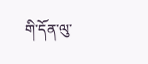གི་དོན་ལུ་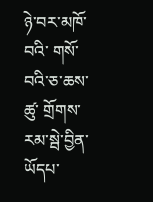ཉེ་བར་མཁོ་བའི་ གསོ་བའི་ཅ་ཆས་ཚུ་ གྲོགས་རམ་སྦེ་བྱིན་ཡོདཔ་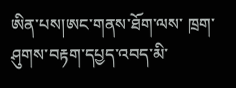ཨིན་པས།ཨང་གནས་ཐོག་ལས་ ཁྲག་ཤུགས་བརྟག་དཔྱད་འབད་མི་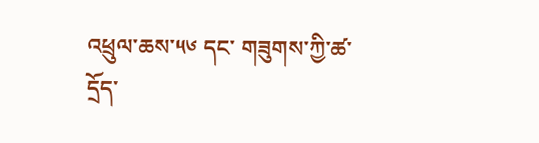འཕྲུལ་ཆས་༥༦ དང་ གཟུགས་ཀྱི་ཚ་དྲོད་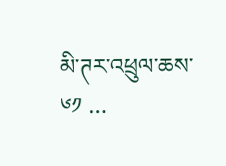མི་ཊར་འཕྲུལ་ཆས་༦༡ …